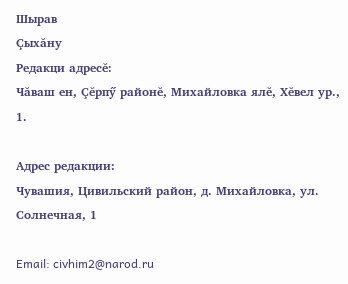Шырав
Çыхăну
Редакци адресĕ:
Чăваш ен, Çĕрпӳ районĕ, Михайловка ялĕ, Хĕвел ур., 1.

Адрес редакции:
Чувашия, Цивильский район, д. Михайловка, ул. Солнечная, 1

Email: civhim2@narod.ru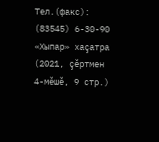Тел.(факс): (83545) 6-30-90
«Хыпар» хаçатра (2021, çĕртмен 4-мĕшĕ, 9 стр.)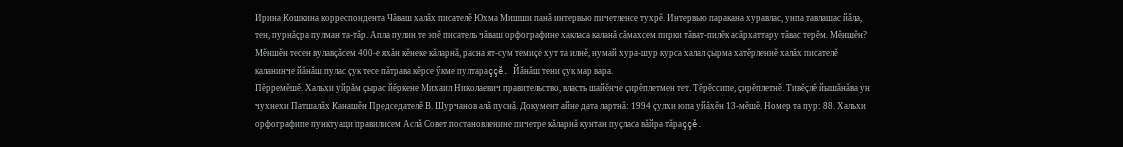Ирина Кошкина корреспондента Чăваш халăх писателĕ Юхма Мишши панă интервью пичетленсе тухрĕ. Интервью паракана хуравлас, унпа тавлашас йăла, тен, пурнăçра пулман та-тăр. Апла пулин те эпĕ писатель чăваш орфографине хакласа каланă сăмахсем пирки тăват-пилĕк асăрхаттару тăвас терĕм. Мĕншĕн? Мĕншĕн тесен вулавçăсем 400-е яхăн кĕнеке кăларнă, расна ят-сум темиçе хут та илнĕ, нумай хура-шур курса халал çырма хатĕрленнĕ халăх писателĕ каланинче йăнăш пулас çук тесе пăтрава кĕрсе ӳкме пултараççĕ. Йăнăш тени çук мар вара.
Пĕрремĕшĕ. Хальхи уйрăм çырас йĕркене Михаил Николаевич правительство, власть шайĕнче çирĕплетмен тет. Тĕрĕссипе, çирĕплетнĕ. Тивĕçлĕ йышăнăва ун чухнехи Патшалăх Канашĕн Председателĕ В. Шурчанов алă пуснă. Документ айне дата лартнă: 1994 çулхи юпа уйăхĕн 13-мĕшĕ. Номер та пур: 88. Хальхи орфографипе пунктуаци правилисем Аслă Совет постановленине пичетре кăларнă кунтан пуçласа вăйра тăраççĕ.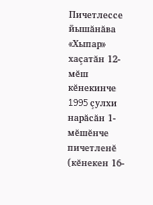Пичетлессе йышăнăва «Хыпар» хаçатăн 12-мĕш кĕнекинче 1995 çулхи нарăсăн 1-мĕшĕнче пичетленĕ (кĕнекен 16-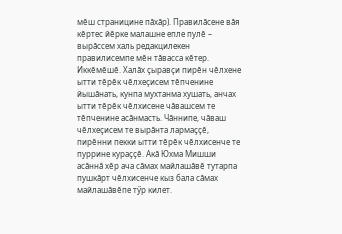мĕш страницине пăхăр). Правилăсене вăя кĕртес йĕрке малашне епле пулĕ – вырăссем халь редакцилекен правилисемпе мĕн тăвасса кĕтер.
Иккĕмĕшĕ. Халăх çыравçи пирĕн чĕлхене ытти тĕрĕк чĕлхеçисем тĕпченине йышăнать, кунпа мухтанма хушать, анчах ытти тĕрĕк чĕлхисене чăвашсем те тĕпченине асăнмасть. Чăннипе, чăваш чĕлхеçисем те вырăнта лармаççĕ, пирĕнни пекки ытти тĕрĕк чĕлхисенче те пуррине кураççĕ. Акă Юхма Мишши асăннă хĕр ача сăмах майлашăвĕ тутарпа пушкăрт чĕлхисенче кыз бала сăмах майлашăвĕпе тӳр килет.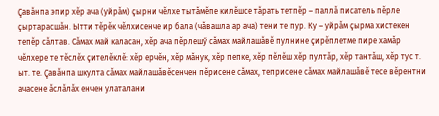Çавăнпа эпир хĕр ача (уйрăм) çырни чĕлхе тытăмĕпе килĕшсе тăрать тетпĕр – паллă писатель пĕрле çыртарасшăн. Ытти тĕрĕк чĕлхисенче ир бала (чăвашла ар ача) тени те пур. Ку – уйрăм çырма хистекен тепĕр сăлтав. Сăмах май каласан, хĕр ача пĕрлешӳ сăмах майлашăвĕ пулнине çирĕплетме пире хамăр чĕлхере те тĕслĕх çителĕклĕ: хĕр ерчĕн, хĕр мăнук, хĕр пепке, хĕр пĕлĕш хĕр пултăр, хĕр тантăш, хĕр тус т. ыт. те. Çавăнпа шкулта сăмах майлашăвĕсенчен пĕрисене сăмах, теприсене сăмах майлашăвĕ тесе вĕрентни ачасене ăслăлăх енчен улаталани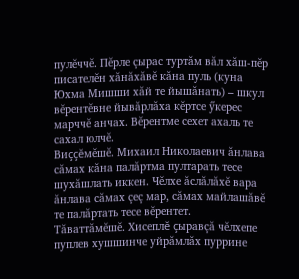пулĕччĕ. Пĕрле çырас туртăм вăл хăш-пĕр писателĕн хăнăхăвĕ кăна пуль (куна Юхма Мишши хăй те йышăнать) – шкул вĕрентĕвне йывăрлăха кĕртсе ӳкерес марччĕ анчах. Вĕрентме сехет ахаль те сахал юлчĕ.
Виççĕмĕшĕ. Михаил Николаевич ăнлава сăмах кăна палăртма пултарать тесе шухăшлать иккен. Чĕлхе ăслăлăхĕ вара ăнлава сăмах çеç мар, сăмах майлашăвĕ те палăртать тесе вĕрентет.
Тăваттăмĕшĕ. Хисеплĕ çыравçă чĕлхепе пуплев хушшинче уйрăмлăх пуррине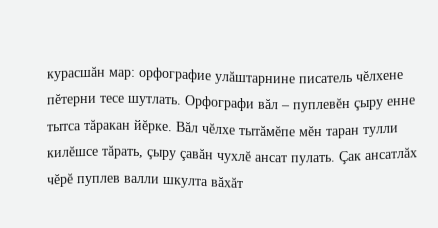курасшăн мар: орфографие улăштарнине писатель чĕлхене пĕтерни тесе шутлать. Орфографи вăл – пуплевĕн çыру енне тытса тăракан йĕрке. Вăл чĕлхе тытăмĕпе мĕн таран тулли килĕшсе тăрать, çыру çавăн чухлĕ ансат пулать. Çак ансатлăх чĕрĕ пуплев валли шкулта вăхăт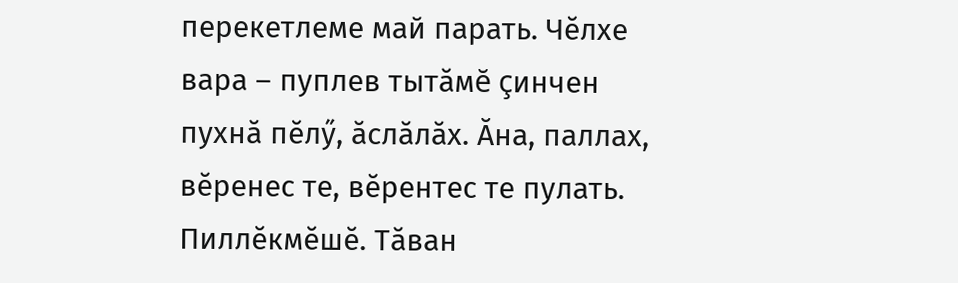перекетлеме май парать. Чĕлхе вара – пуплев тытăмĕ çинчен пухнă пĕлӳ, ăслăлăх. Ăна, паллах, вĕренес те, вĕрентес те пулать.
Пиллĕкмĕшĕ. Тăван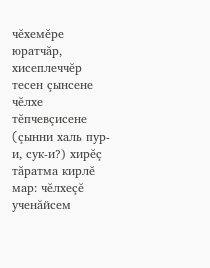чĕхемĕре юратчăр, хисеплеччĕр тесен çынсене чĕлхе тĕпчевçисене (çынни халь пур-и, сук-и?) хирĕç тăратма кирлĕ мар: чĕлхеçĕ ученăйсем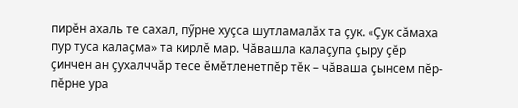пирĕн ахаль те сахал, пӳрне хуçса шутламалăх та çук. «Çук сăмаха пур туса калаçма» та кирлĕ мар. Чăвашла калаçупа çыру çĕр çинчен ан çухалччăр тесе ĕмĕтленетпĕр тĕк – чăваша çынсем пĕр-пĕрне ура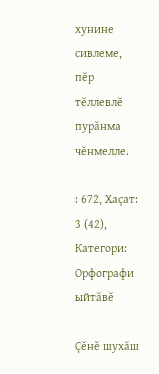хунине сивлеме, пĕр тĕллевлĕ пурăнма чĕнмелле.

: 672, Хаçат: 3 (42), Категори: Орфографи ыйтăвĕ

Çĕнĕ шухăш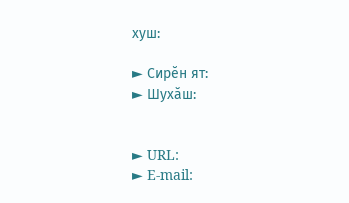хуш:

► Сирĕн ят:
► Шухăш:


► URL:
► E-mail: